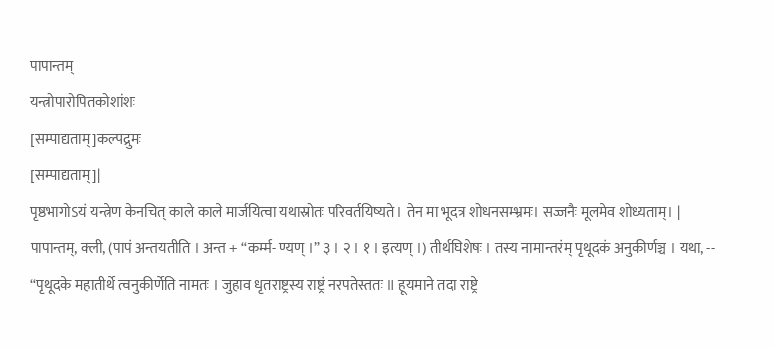पापान्तम्
यन्त्रोपारोपितकोशांशः
[सम्पाद्यताम्]कल्पद्रुमः
[सम्पाद्यताम्]|
पृष्ठभागोऽयं यन्त्रेण केनचित् काले काले मार्जयित्वा यथास्रोतः परिवर्तयिष्यते। तेन मा भूदत्र शोधनसम्भ्रमः। सज्जनैः मूलमेव शोध्यताम्। |
पापान्तम्, क्ली, (पापं अन्तयतीति । अन्त + “कर्म्म- ण्यण् ।” ३ । २ । १ । इत्यण् ।) तीर्थघिशेषः । तस्य नामान्तरंम् पृथूदकं अनुकीर्णञ्च । यथा, -- “पृथूदके महातीर्थे त्वनुकीर्णेति नामतः । जुहाव धृतराष्ट्रस्य राष्ट्रं नरपतेस्ततः ॥ हूयमाने तदा राष्ट्रे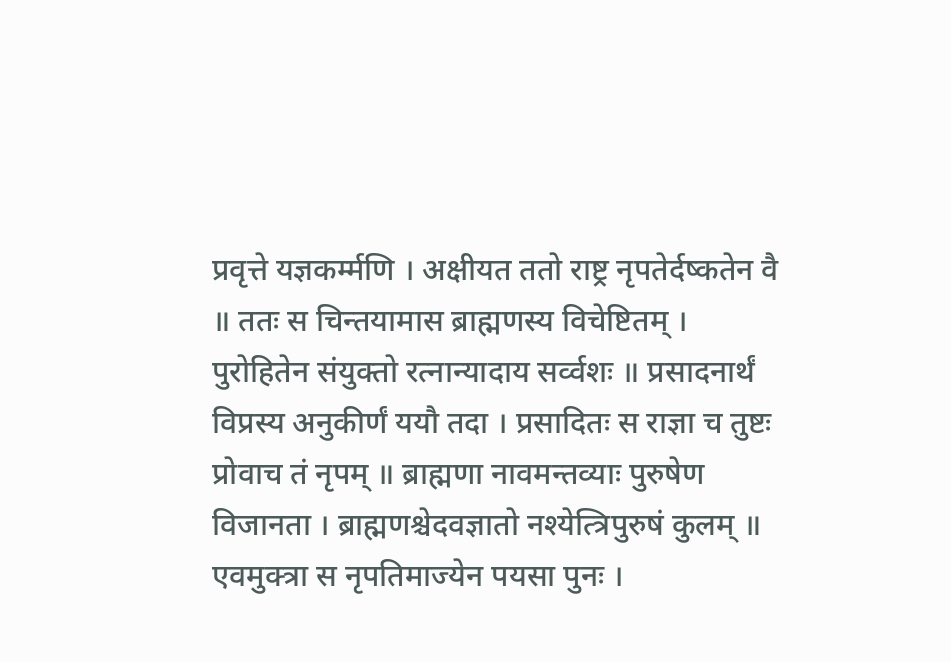प्रवृत्ते यज्ञकर्म्मणि । अक्षीयत ततो राष्ट्र नृपतेर्दष्कतेन वै ॥ ततः स चिन्तयामास ब्राह्मणस्य विचेष्टितम् । पुरोहितेन संयुक्तो रत्नान्यादाय सर्व्वशः ॥ प्रसादनार्थं विप्रस्य अनुकीर्णं ययौ तदा । प्रसादितः स राज्ञा च तुष्टः प्रोवाच तं नृपम् ॥ ब्राह्मणा नावमन्तव्याः पुरुषेण विजानता । ब्राह्मणश्चेदवज्ञातो नश्येत्त्रिपुरुषं कुलम् ॥ एवमुक्त्रा स नृपतिमाज्येन पयसा पुनः ।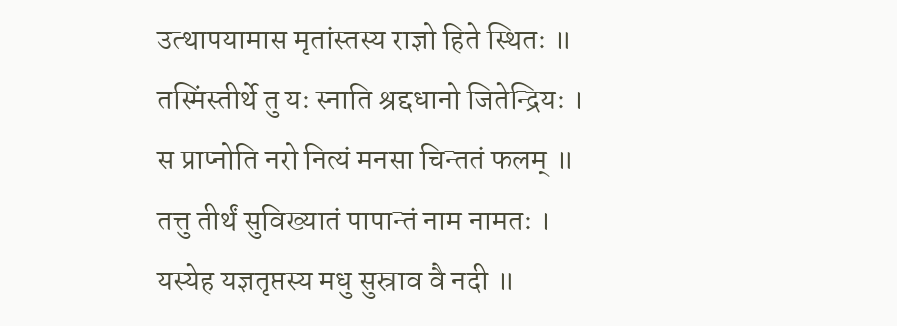उत्थापयामास मृतांस्तस्य राज्ञो हिते स्थितः ॥ तस्मिंस्तीर्थे तु यः स्नाति श्रद्दधानो जितेन्द्रियः । स प्राप्नोति नरो नित्यं मनसा चिन्ततं फलम् ॥ तत्तु तीर्थं सुविख्यातं पापान्तं नाम नामतः । यस्येह यज्ञतृप्तस्य मधु सुस्राव वै नदी ॥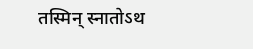तस्मिन् स्नातोऽथ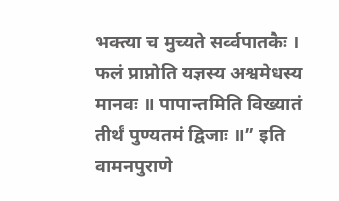भक्त्या च मुच्यते सर्व्वपातकैः । फलं प्राप्नोति यज्ञस्य अश्वमेधस्य मानवः ॥ पापान्तमिति विख्यातं तीर्थं पुण्यतमं द्विजाः ॥” इति वामनपुराणे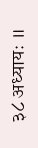३८ अध्यायः ॥